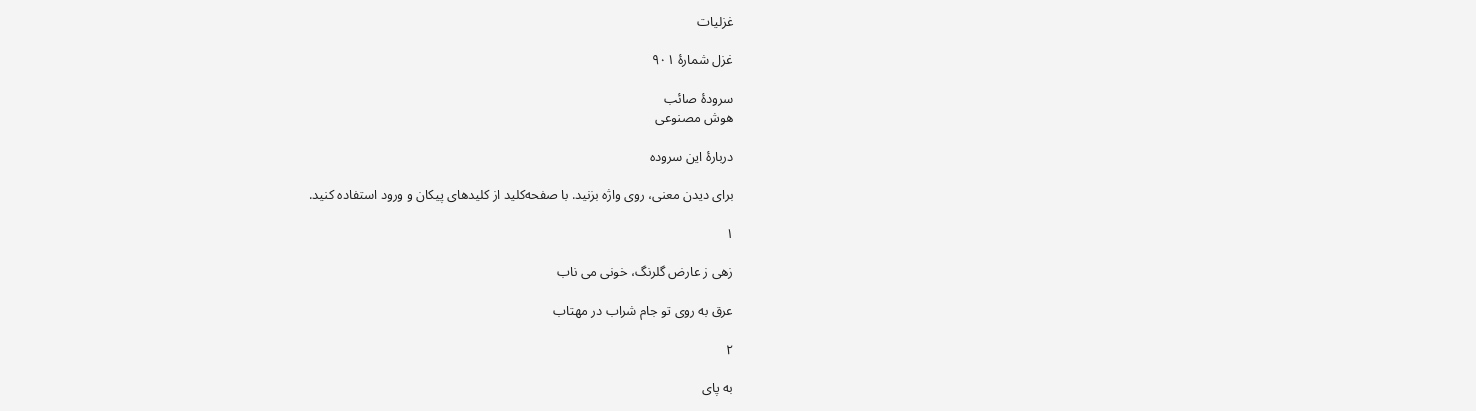غزلیات

غزل شمارهٔ ۹۰۱

سرودهٔ صائب
هوش مصنوعی

دربارهٔ این سروده

برای دیدن معنی، روی واژه بزنید. با صفحه‌کلید از کلیدهای پیکان و ورود استفاده کنید.

۱

زهی ز عارض گلرنگ، خونی می ناب

عرق به روی تو جام شراب در مهتاب

۲

به پای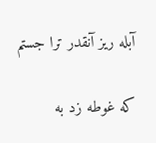آبله ریز آنقدر ترا جستم

که غوطه زد به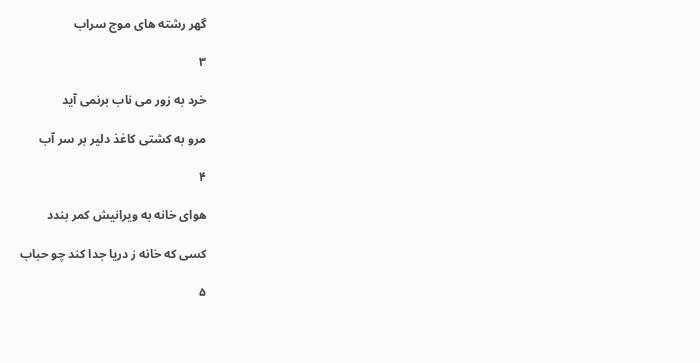گهر رشته های موج سراب

۳

خرد به زور می ناب برنمی آید

مرو به کشتی کاغذ دلیر بر سر آب

۴

هوای خانه به ویرانیش کمر بندد

کسی که خانه ز دریا جدا کند چو حباب

۵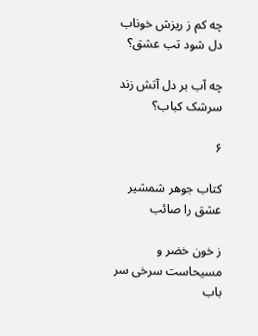چه کم ز ریزش خوناب دل شود تب عشق؟

چه آب بر دل آتش زند سرشک کباب؟

۶

کتاب جوهر شمشیر عشق را صائب

ز خون خضر و مسیحاست سرخی سر باب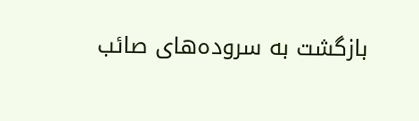بازگشت به سروده‌های صائب